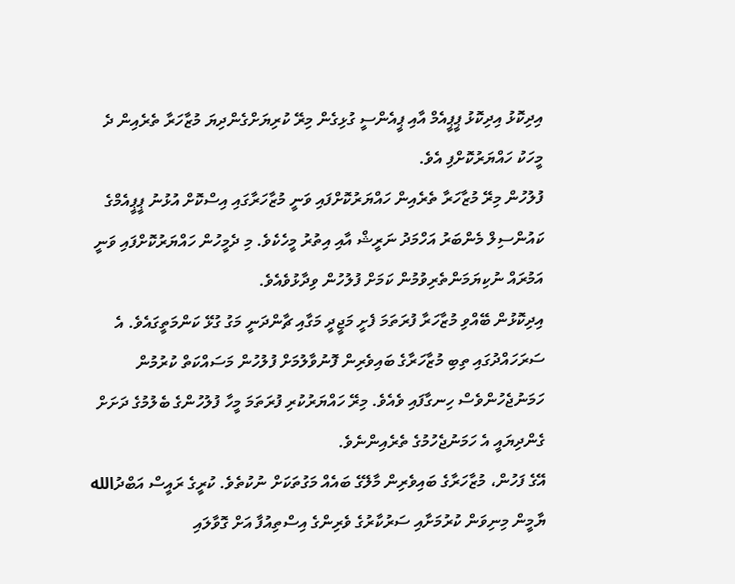އިދިކޮޅު އިދިކޮޅު ޕީޕީއެމް އާއި ޕީއެންސީ ގުޅިގެން މިރޭ ކުރިޔަށްގެންދިޔަ މުޒާހަރާ ތެރެއިން ދެ މީހަކު ހައްޔަރުކޮށްފި އެވެ.
ފުލުހުން މިރޭ މުޒާހަރާ ތެރެއިން ހައްޔަރުކޮށްފައި ވަނީ މުޒާހަރާގައި އިސްކޮށް އުޅުނު ޕީޕީއެމްގެ ކައުންސިލް މެންބަރު އަހްމަދު ނަރީޝް އާއި އިތުރު މީހެކެވެ. މި ދެމީހުން ހައްޔަރުކޮށްފައި ވަނީ އަމުރައް ނުކިޔަމަންތެރިވުމުން ކަމަށް ފުލުހުން ވިދާޅުވެއެވެ.
އިދިކޮޅުން ބޭއްވި މުޒާހަރާ ފުރަތަމަ ފެށީ މަޖީދީ މަގާއި ޗާންދަނީ މަގު ގުޅޭ ކަންމަތީގައެވެ. އެ ސަރަހައްދުގައި ތިބި މުޒާހަރާގެ ބައިވެރިން ފޮނުވާލުމަށް ފުލުހުން މަސައްކަތް ކުރުމުން ހަމަނުޖެހުންވެސް ހިނގާފައި ވެއެވެ. މިރޭ ހައްޔަރުކުރި ފުރަތަމަ މީހާ ފުލުހުންގެ ބެލުމުގެ ދަށަށް ގެންދިޔައީ އެ ހަމަނުޖެހުމުގެ ތެރެއިންނެވެ.
އޭގެ ފަހުން، މުޒާހަރާގެ ބައިވެރިން މާލޭގެ ބައެއް މަގުތަކަށް ނުކުތެވެ. ކުރީގެ ރައީސް އަބްދުالله ޔާމީން މިނިވަން ކުރުމަށާއި ސަރުކާރުގެ ވެރިންގެ އިސްތިއުފާ އަށް ގޮވާލައި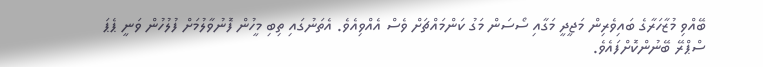ބޭއްވި މުޒާހަރާގެ ބައިވެރިން މަޖީދީ މަގާއި ސޯސަން މަގު ކަންމައްޗަށް ވެސް އެއްވިއެވެ. އެތަނުގައި ތިބި މީހުން ފޮނުވާލުމަށް ފުލުހުން ވަނީ ޕެޕަ ސްޕްރޭ ބޭނުންކޮށްފައެވެ.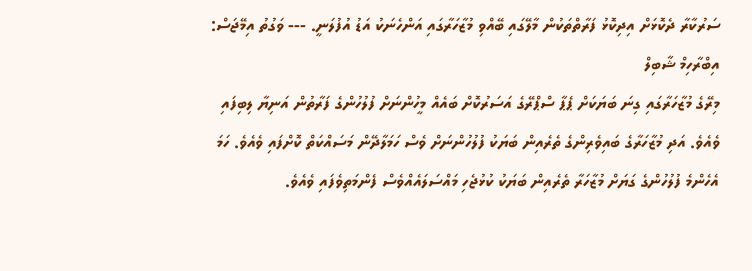ސަރުކާރާ ދެކޮޅަށް އިދިކޮޅު ފަރާތްތަކުން މާލޭގައި ބޭއްވި މުޒާހަރާގައި އަންހެނަކު އަޑު އުފުލަނީ. --- ވަގުތު އިމޭޖަސް: އިބްރާހިމް ޝާބިލް
މިރޭގެ މުޒާހަރާގައި ގިނަ ބަޔަކަށް ޕެޕާ ސްޕްރޭގެ އަސަރުކޮށް ބައެއް މީހުންނަށް ފުލުހުންގެ ފަރާތުން އަނިޔާ ލިބިފައި ވެއެވެ. އަދި މުޒާހަރާގެ ބައިވެރިންގެ ތެރެއިން ބަޔަކު ފުލުހުންނަށް ވެސް ހަމަލާދޭން މަސައްކަތް ކޮށްފައި ވެއެވެ. ހަމަ އެހެންމެ ފުލުހުންގެ ގަޔަށް މުޒާހަރާ ތެރެއިން ބަޔަކު ކުޅުޖެހި މައްސަލައެއްވެސް ފެންމަތިވެފައި ވެއެވެ.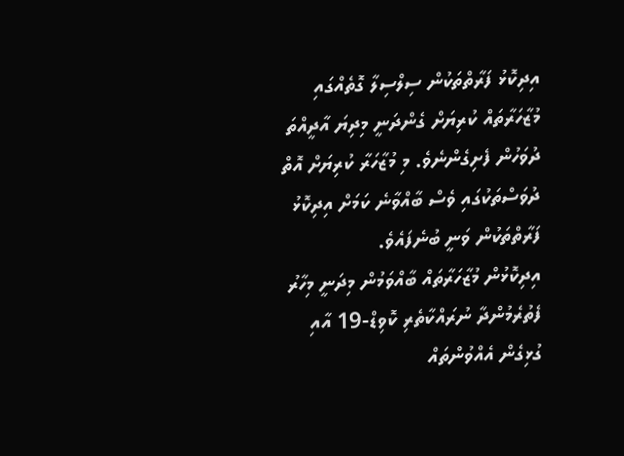އިދިކޮޅު ފަރާތްތަކުން ސިލްސިލާ ގޮތެއްގައި މުޒާހަރާތައް ކުރިޔަށް ގެންދަނީ މިދިޔަ އާދީއްތަ ދުވަހުން ފެށިގެންނެވެ. މި މުޒާހަރާ ކުރިޔަށް އޮތް ދުވަސްތަކުގައި ވެސް ބާއްވާނެ ކަމަށް އިދިކޮޅު ފަރާތްތަކުން ވަނީ ބުނެފައެވެ.
އިދިކޮޅުން މުޒާހަރާތައް ބާއްވަމުން މިދަނީ މިހާރު ފެތުރެމުންދާ ނުރައްކާތެރި ކޮވިޑް-19 އާއި ގުޅިގެން އެއްވުންތައް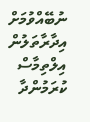ނުބޭއްވުމަށް އިދާރާތަލުން އިލްތިމާސް ކުރަމުންދާ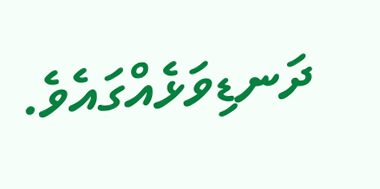ދަނޑިވަޅެއްގައެވެ.